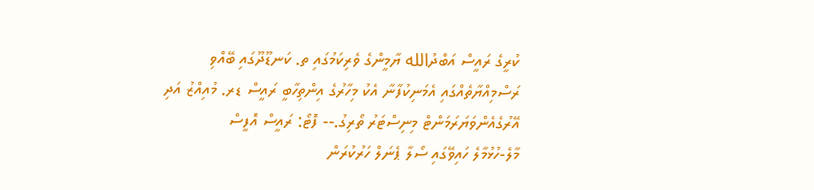ކުރީގެ ރައީސް އަބްދުالله ޔާމީންގެ ވެރިކަމުގައި ތ. ކަނޑޫދޫގައި ބޭއްވި ރަސްމިއްޔާތެއްގައި އެމަނިކުފާނާ އެކު މިހާރުގެ އިންތިހާބީ ރައީސް ޑރ. މުއިއްޒު އަދި އޭރުގެއެންވަޔަރަމަންޓް މިނިސްޓަރު ތޯރިގު.-- ފޮޓޯ: ރައީސް އޮފީސް
މާލެ-ހުޅުމާލެ ހައިވޭގައި ސޯލާ ޕެނަލް ހަރުކުރަން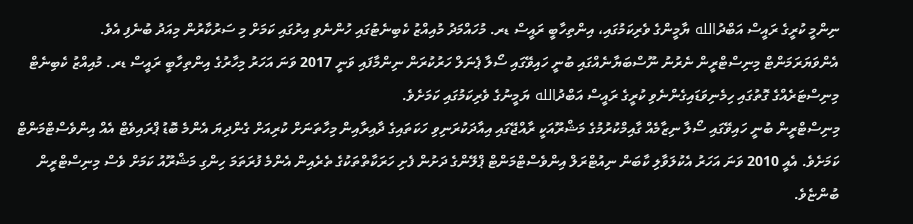ނިންމީ ކުރީގެ ރައީސް އަބްދުالله ޔާމީންގެ ވެރިކަމުގައި، އިންތިހާބީ ރައީސް ޑރ. މުހައްމަދު މުއިއްޒު ކެބިނެޓުގައި ހުންނެވި އިރުގައި ކަމަށް މި ސަރުކާރުން މިއަދު ބުނެފި އެވެ.
އެންވަޔަރަމަންޓް މިނިސްޓްރީން ނެރުނު ނޫސްބަޔާނެއްގައި ބުނީ ހައިވޭގައި ސޯލާ ޕެނަލް ހަރުކުރަން ނިންމާފައި ވަނީ 2017 ވަނަ އަހަރު މިހާރުގެ އިންތިހާބީ ރައީސް ޑރ. މުއިއްޒު ކެބިނެޓް މިނިސްޓަރެއްގެ ގޮތުގައި ހިމެނިވަޑައިގެންނެވި ކުރީގެ ރައީސް އަބްދުالله ޔަމީނުގެ ވެރިކަމުގައި ކަމަށެވެ.
މިނިސްޓްރީން ބުނީ ހައިވޭގައި ސޯލާ ނިޒާމެއް ގާއިމްކުރުމުގެ މަޝްރޫއަކީ ރާއްޖޭގައި އިއާދަކުރަނިވި ހަކަތައިގެ ދާއިރާއިން މިހާތަނަށް ކުރިއަށް ގެންދިޔަ އެންމެ ބޮޑު ޕްރައިވެޓް އެއް އިންވެސްޓްމަންޓް ކަމަށެވެ. އެއީ 2010 ވަނަ އަހަރު އެކުލަވާލި ކާބަން ނިއުޓްރަލް އިންވެސްޓްމަންޓް ޕްލޭންގެ ދަށުން ފެށި ހަރަކާތްތަކުގެ ތެރެއިން އެންމެ ފުރަތަމަ ހިންގި މަޝްރޫއު ކަމަށް ވެސް މިނިސްޓްރީން ބުންޏެވެ.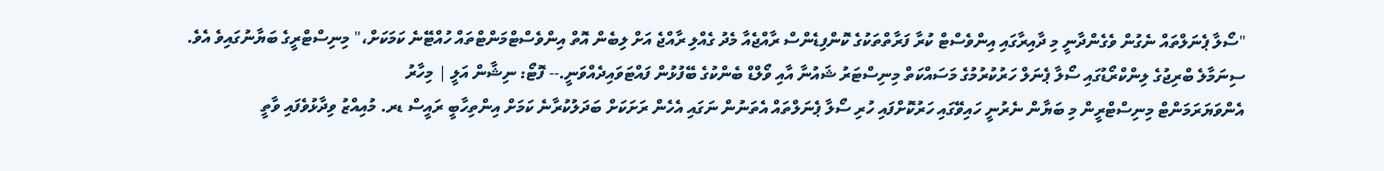"ސޯލާ ޕެނަލްތައް ނެގުން ވެގެންދާނީ މި ދާއިރާގައި އިންވެސްޓް ކުރާ ފަރާތްތަކުގެ ކޮންފިޑެންސް ރާއްޖެއާ މެދު ގެއްލި ރާއްޖެ އަށް ލިބެން އޮތް އިންވެސްޓްމަންޓްތައް ހުއްޓޭނެ ކަމަކަށް،" މިނިސްޓްރީގެ ބަޔާނުގައިވެ އެވެ.
ސިނަމާލެ ބްރިޖުގެ ލިންކްރޯޑުގައި ސޯލާ ޕެނަލް ހަރުކުރުމުގެ މަސައްކަތް މިނިސްޓަރު ޝައުނާ އާއި ވޯލްޑް ބެންކުގެ ބޭފުޅުން ފައްޓަވައިދެއްވަނީ.-- ފޮޓޯ: ނިޝާން އަލީ | މިހާރު
އެންވަޔަރަމަންޓް މިނިސްޓްރީން މި ބަޔާން ނެރުނީ ހައިވޭގައި ހަރުކޮށްފައި ހުރި ސޯލާ ޕެނަލްތައް އެތަނުން ނަގައި އެހެން ރަށަކަށް ބަދަލުކުރާނެ ކަމަށް އިންތިހާބީ ރައީސް ޑރ. މުއިއްޒު ވިދާޅުވެފައި ވާތީ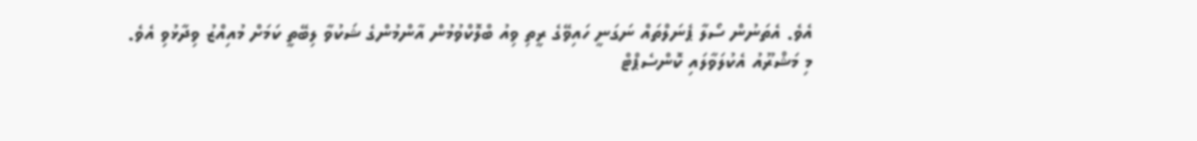އެވެ. އެތަނުން ސޯލާ ޕެނަލްތައް ނަގަނީ ހައިވޭގެ ރީތި ވިއު ބްލޮކްވުމުން އާންމުންގެ ޝަކުވާ ލިބޭތީ ކަމަށް މުއިއްޒު ވިދާޅުވި އެވެ.
މި މަޝްރޫއު އެކުލަވާލައި ކޮންސެޕްޓް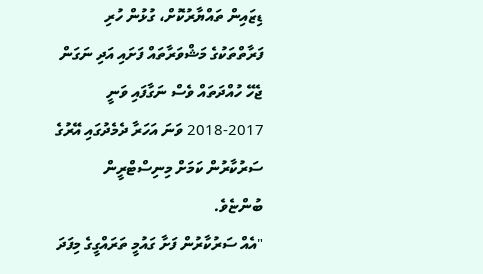ޑިޒައިން ތައްޔާރުކޮށް، ގުޅުން ހުރި ފަރާތްތަކުގެ މަޝްވަރާތައް ފަށައި އަދި ނަގަން ޖެހޭ ހުއްދަތައް ވެސް ނަގާފައި ވަނީ 2017-2018 ވަނަ އަހަރާ ދެމެދުގައި އޭރުގެ ސަރުކާރުން ކަމަށް މިނިސްޓްރީން ބުންޏެވެ.
"އެއް ސަރުކާރުން ފަށާ ގައުމީ ތަރައްގީގެ މިފަދަ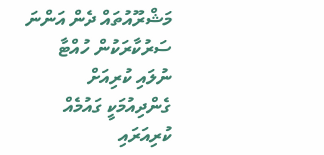މަޝްރޫއުތައް ދެން އަންނަ ސަރުކާރަކުން ހުއްޓާ ނުލައި ކުރިއަށް ގެންދިއުމަކީ ގައުމެއް ކުރިއަރައި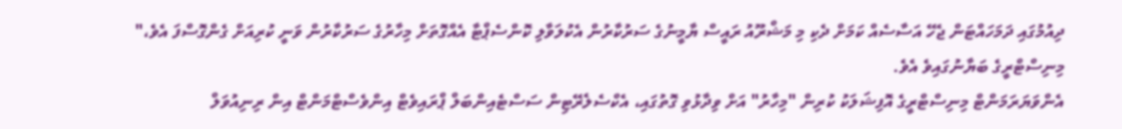ދިއުމުގައި ދަމަހައްޓަން ޖެހޭ އަސާސެއް ކަމަށް ދެކި މި މަޝްރޫއު ރައީސް ޔާމީނުގެ ސަރުކާރުން އެކުލަވާލި ކޮންސެޕްޓާ އެއްގޮތަށް މިހާރުގެ ސަރުކާރުން ވަނީ ކުރިއަށް ގެންގޮސްފަ އެވެ،" މިނިސްޓްރީގެ ބަޔާނުގައިވެ އެވެ.
އެންވަޔަރަމަންޓް މިނިސްޓްރީގެ އޮފިޝަލަކު ކުރިން "މިހާރު" އަށް ވިދާޅުވި ގޮތުގައި، އެކްސެލެރޭޓިން ސަސްޓެއިންބަލް ޕްރައިވެޓް އިންވެސްޓްމަންޓް އިން ރިނިއުވަލް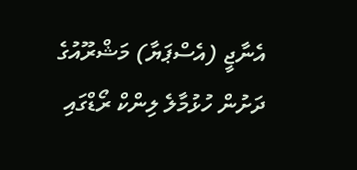އެނާޖީ (އެސްޕަޔާ) މަޝްރޫއުގެ ދަށުން ހުޅުމާލެ ލިންކް ރޯޑްގައި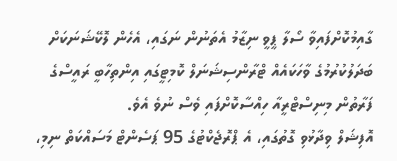ގާއިމުކޮށްފައިވާ ސޯލާ ޕީވީ ނިޒާމު އެތަނުން ނަގައި، އެހެން ލޮކޭޝަނަކަށް ބަދަލުކުރުމުގެ ވާހަކައެއް ޓްރާންސިޝަނަލް ކޮމިޓީގައި އިންތިހާބީ ރައީސްގެ ފަރާތުން މިނިސްޓްރީއާ ހިއްސާކޮށްފައި ވެސް ނުވެ އެވެ.
އޮފިޝަލް ވިދާޅުވި ގޮތުގައި، އެ ޕްރޮޖެކްޓުގެ 95 ޕަސެންޓް މަސައްކަތް ނިމި،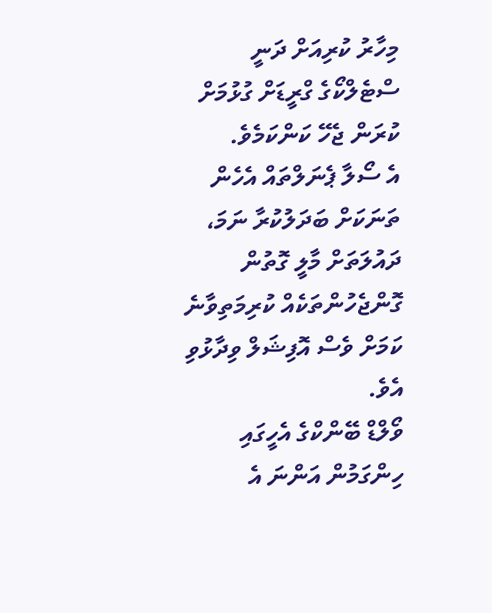މިހާރު ކުރިއަށް ދަނީ ސްޓެލްކޯގެ ގްރީޑަށް ގުޅުމަށް ކުރަން ޖެހޭ ކަންކަމެވެ.
އެ ސޯލާ ޕެނަލްތައް އެހެން ތަނަކަށް ބަދަލުކުރާ ނަމަ، ދައުލަތަށް މާލީ ގޮތުން ގޮންޖެހުންތަކެއް ކުރިމަތިވާނެ ކަމަށް ވެސް އޮފިޝަލް ވިދާޅުވި އެވެ.
ވޯލްޑް ބޭންކްގެ އެހީގައި ހިންގަމުން އަންނަ އެ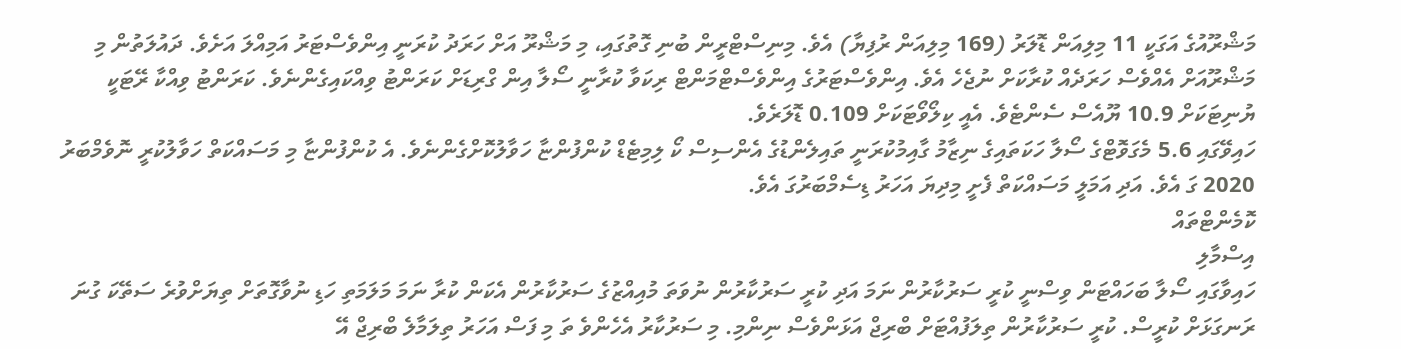މަޝްރޫއުގެ އަގަކީ 11 މިލިއަން ޑޮލަރު (169 މިލިއަން ރުފިޔާ) އެވެ. މިނިސްޓްރީން ބުނި ގޮތުގައި، މި މަޝްރޫ އަށް ހަރަދު ކުރަނީ އިންވެސްޓަރު އަމިއްލަ އަށެވެ. ދައުލަތުން މި މަޝްރޫއަށް އެއްވެސް ހަރަދެއް ކުރާކަށް ނުޖެހެ އެވެ. އިންވެސްޓަރުގެ އިންވެސްޓްމަންޓް ރިކަވާ ކުރާނީ ސޯލާ އިން ގްރިޑަށް ކަރަންޓު ވިއްކައިގެންނެވެ. ކަރަންޓު ވިއްކާ ރޭޓަކީ ޔުނިޓަކަށް 10.9 ޔޫއެސް ސެންޓެވެ. އެއީ ކިލޯވޯޓަކަށް 0.109 ޑޮލަރެވެ.
ހައިވޭގައި 5.6 މެގަވޮޓްގެ ސޯލާ ހަކަތައިގެ ނިޒާމު ގާއިމުކުރަނީ ތައިލެންޑުގެ އެންސިސް ކޯ ލިމިޓެޑް ކުންފުންޏާ ހަވާލުކޮށްގެންނެވެ. އެ ކުންފުންޏާ މި މަސައްކަތް ހަވާލުކުރީ ނޮވެމްބަރު 2020 ގަ އެވެ. އަދި އަމަލީ މަސައްކަތް ފެށީ މިދިޔަ އަހަރު ޑިސެމްބަރުގަ އެވެ.
ކޮމެންޓްތައް
އިސްމާލި
ހައިވާގައި ސޯލާ ބަހައްޓަން ވިސްނީ ކުރީ ސަރުކާރުން ނަމަ އަދި ކުރީ ސަރުކާރުން ނުވަތަ މުއިއްޒުގެ ސަރުކާރުން އެކަން ކުރާ ނަމަ މަލަމަތި ހަޑި ނުވާގޮތަށް ތިޔަށްވުރެ ސަތޭކަ ގުނަ ރަނގަޅަށް ކުރީސް. ކުރީ ސަރުކާރުން ތިލަފުއްޓަށް ބްރިޖް އަޅަންވެސް ނިންމި. މި ސަރުކާރު އެހެންވެ ތަ މި ފަސް އަހަރު ތިލަމާލެ ބްރިޖް އޭ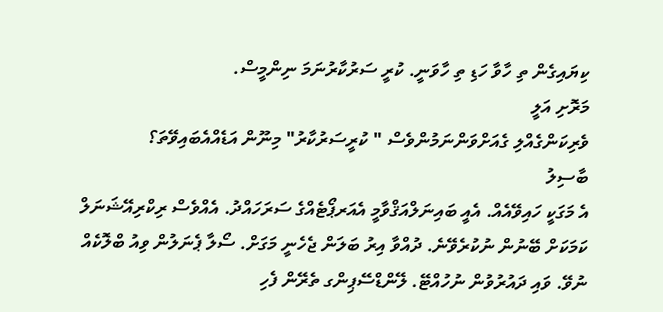ކިޔައިގެން ތި ހާވާ ހަޑި ތި ހާވަނީ. ކުރީ ސަރުކާރުނަމަ ނިންމީސް.
މަރޮށި އަލީ
ވެރިކަންގެއްލި ގެއަށްވަންނަމުންވެސް " ކުރީސަރުކާރު" މިނޫން އަޑެއްއެބައިވޭތަ؟
ބާސިލު
އެ މަގަކީ ހައިވޭއެއް. އެއީ ބައިނަލްއަޤްވާމީ އެއަރޕޯޓެއްގެ ސަރަހައްދު. އެއްވެސް ރިކްރިއޭޝަނަލް ކަމަކަށް ބޭނުން ނުކުރެވޭނެ. ދުއްވާ އިރު ބަލަން ޖެހެނީ މަގަށް. ސޯލާ ޕެނަލުން ވިއު ބްލޮކެއް ނުވޭ. ވައި ދައުރުވުން ނުހުއްޓޭ. ލޭންޑްސޭޕިންގ ތެރޭން ފެހި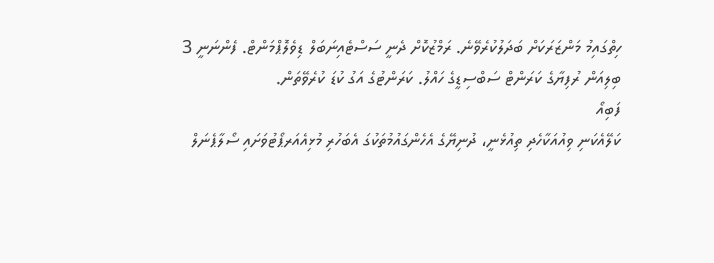ހިތްގައިމު މަންޒަރަކަށް ބަދަލުކުރެވޭނެ. ރަމްޒުކޮށް ދެނީ ސަސްޓެއިނަބަލް ޑިވެލޮޕްމަންޓް. ފެންނަނީ 3 ބިލިއަން ރުފިޔާގެ ކަރަންޓް ސަބްސިޑީގެ ހައްލު. ކަރަންޓުގެ އަގު ކުޑަ ކުރެވޭތަން.
ފަބިއޯ
ކަލޭއެކަނި ވިއުއަކާހެދި ތިއުޅެނީ، ދުނިޔޭގެ އެހެންގައުމުތަކުގަ އެބަހުރި މުޅިއެއަރޕޯޓުވަށައި ސޯލާޕެނަލް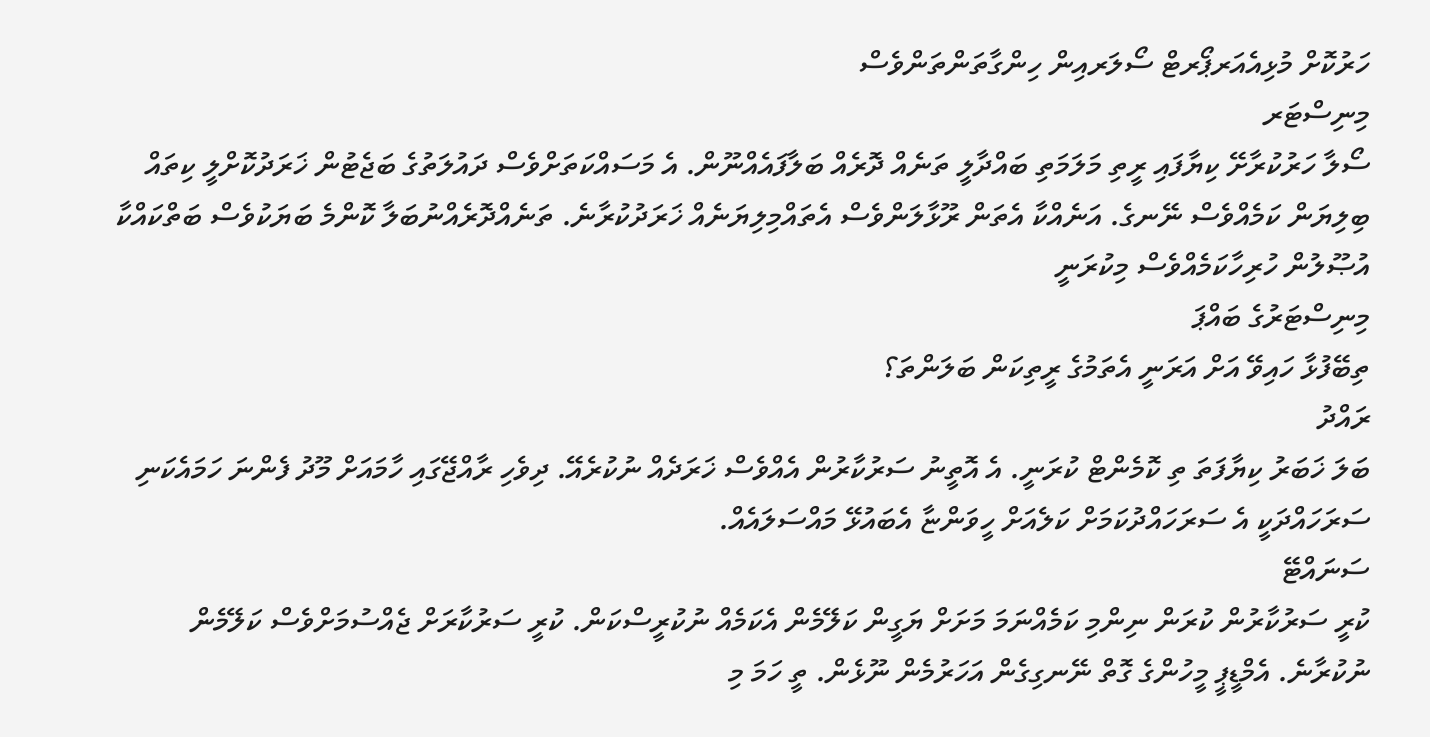ހަރުކޮށް މުޅިއެއަރޕޯރޓް ސޯލަރއިން ހިންގާތަންތަންވެސް
މިނިސްޓަރ
ސޯލާ ހަރުކުރާށޭ ކިޔާފައި ރީތި މަލަމަތި ބައްދާލީ ތަނެއް ދޮރެއް ބަލާފައެއްނޫން. އެ މަސައްކަތަށްވެސް ދައުލަތުގެ ބަޖެޓުން ޚަރަދުކޮށްލީ ކިތައް ބިލިޔަން ކަމެއްވެސް ނޭނގެ. އަނެއްކާ އެތަން ރޫޅާލަންވެސް އެތައްމިލިޔަނެއް ޚަރަދުކުރާނެ. ތަނެއްދޮރެއްނުބަލާ ކޮންމެ ބަޔަކުވެސް ބަތްކައްކާ އުޞޫލުން ހުރިހާކަމެއްވެސް މިކުރަނީ
މިނިސްޓަރުގެ ބައްޕަ
ތިބޭފުޅާ ހައިވޭ އަށް އަރަނީ އެތަމުގެ ރީތިކަން ބަލަންތަ؟
ރައްދު
ބަލަ ޚަބަރު ކިޔާފަތަ ތި ކޮމެންޓް ކުރަނީ. އެ އޮތީނު ސަރުކާރުން އެއްވެސް ޚަރަދެއް ނުކުރެއޭ. ދިވެހި ރާއްޖޭގައި ހާމައަށް މޫދު ފެންނަ ހަމައެކަނި ސަރަހައްދަކީ އެ ސަރަހައްދުކަމަށް ކަލެއަށް ހީވަންޏާ އެބައުޅޭ މައްސަލައެއް.
ސަނައްޓޭ
ކުރީ ސަރުކާރުން ކުރަން ނިންމި ކަމެއްނަމަ މަށަށް ޔަގީން ކަލޭމެން އެކަމެއް ނުކުރީސްކަން. ކުރީ ސަރުކާރަށް ޖެއްސުމަށްވެސް ކަލޭމެން ނުކުރާނެ. އެމްޑީޕީ މީހުންގެ ގޮތް ނޭނގިގެން އަހަރުމެން ނޫޅެން. ތީ ހަމަ މި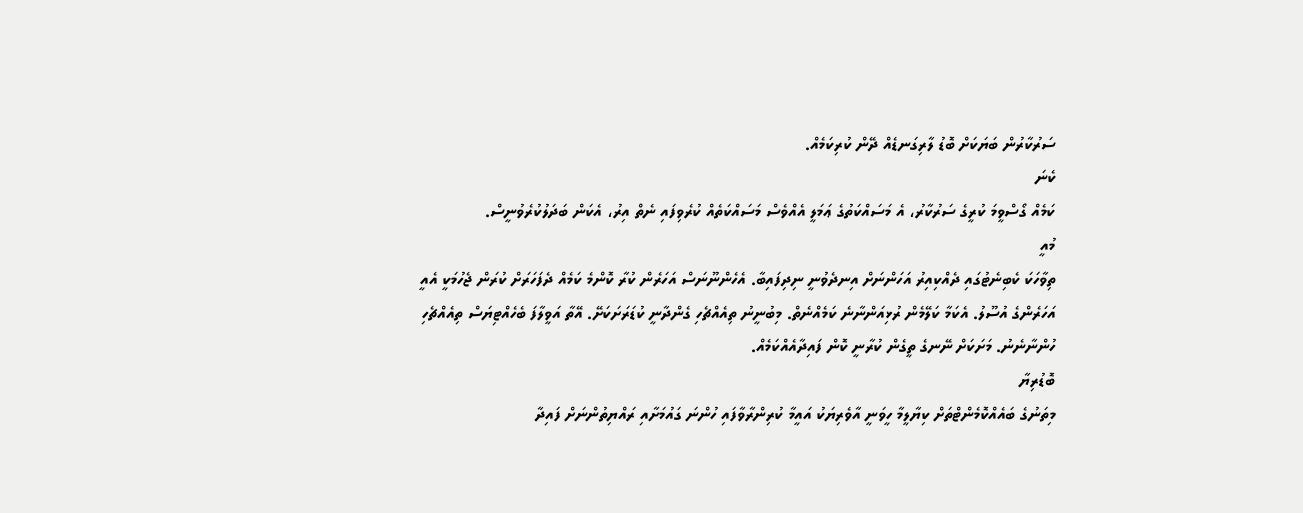ސަރުކާރުން ބަޔަކަށް ބޮޑު ލާރިގަނޑެއް ދޭން ކުރިކަމެއް.
ކެނަ
ކަމެއް ގޯސްވީމަ ކުރީގެ ސަރުކާރު، އެ މަސައްކަތުގެ ޢަމަލީ އެއްވެސް މަސައްކަތެއް ކުރެވިފައި ނެތް އިރު، އެކަން ބަދަލުކުރެވުނީސް.
މުއީ
ތިވާހަކަ ކެބިނެޓުގައި ދެއްކިއިރު އަހަންނަށް އިނދެވުނީ ނިދިފައިބާ. އެހެންނޫނަސް އަހަރެން ކުރާ ކޮންމެ ކަމެއް ދެފަހަރަށް ކުރަން ޖެހުމަކީ އެއީ އަހަރެންގެ އުސޫލު. އެކަމާ ކަލޭމެން ރުޅިއަންނާނެ ކަމެއްނެތް. މިބުނީނު ތިއެއްޗެހި ގެންދާނީ ކުޑަރަށަކަށޭ. އޭތާ އަވީލާފަ ބެހެއްޓިޔަސް ތިއެއްޗެހި ހުންނާނެނު. މަށަކަށް ނޭނގެ ތީގެން ކުރާނީ ކޮން ފައިދާއެއްކަމެއް.
ބޮޑުރިޔާ
މިތަނުގެ ބައެއްކޮމެންޓްތަށް ކިޔާލީމާ ހީވަނީ އާވެރިޔަކު އައީމާ ކުރިންރާވާފައި ހުންނަ ގައުމަށާއި ރައްޔިތުންނަށް ފައިދާ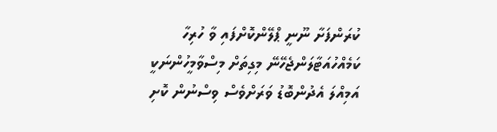ކުރަންފަށާ ނޫނީ ޕްލޭންކޮށްފައި ވާ ހުރިހާ ކަމެއްހުއަޓާލަންޖެހޭނޭ މިގިތަށް މިސްވާމީހުންނަކީ އަމިއްލަ އެދުންބޮޑު ވަރަށްވެސް ވިސްނުން ކޮށި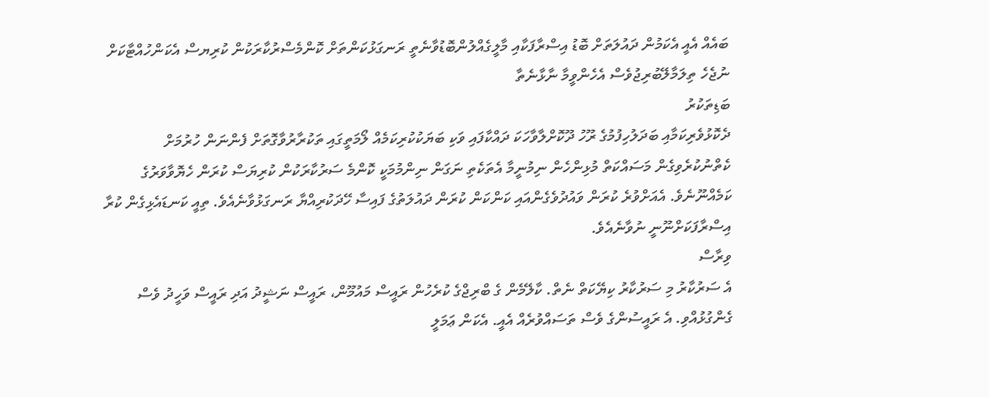ބައެއް އެއީ އެކަމުން ދައުލަތަށް ބޮޑު އިސްރާފަކާއި މާލީގެއްލުންބޮޑުވާނެތީ ރަނގަޅުކަންތަށް ކޮންމެސްރުކާރަކުން ކުރިޔސް އެކަންހުއްޓާކަށް ނުޖެހެ ތިލަމާލޭބުރިޖުވެސް އެހެންވީމާ ނާޅާނެތާ
ބަޑިތަކުރު
ދެކޮޅުވެރިކަމާއި ބަދަލުހިފުމުގެ ރޫހު ދޫކޮށްލާވާހަކަ ދައްކާފައި ވަކި ބަޔަކުކުރިކަމެއް ލޯމަތީގައި ތަކުރާރުވާގޮތަށް ފެންނަން ހުރުމަށް ކެތްނުކުރެވިގެން މަސައްކަތް މުޅިންހެން ނިމުނީމާ އެތަކެތި ނަގަން ނިންމުމަކީ ކޮންމެ ސަރުކާރަކުން ކުރިޔަސް ކުރަން ހެޔޮވާވަރުގެ ކަމެއްނޫނެވެ. އެއަށްވުރެ ކުރަން ވައުދުވެގެންއައި ކަންކަން ކުރަން ދައުލަތުގެ ފައިސާ ހޭދަކުރިއްޔާ ރަނގަޅުވާނެއެވެ. ތިއީ ކަނޑައެޅިގެން ކުރާ އިސްރާފަކަށްނޫނީ ނުވާނެއެވެ.
ވިރާސް
އެ ސަރުކާރު މި ސަރުކާރު ކިޔޭކަތް ނެތް. ކާލޭމެން ގެ ބްރިޖްގެ ކުރެހުން ރައީސް މައުމޫން، ރައީސް ނަޝީދު އަދި ރައީސް ވަހީދު ވެސް ގެންގުޅުއްވި. އެ ރައީސުންގެ ވެސް ތަސައްވުރެއް އެއީ. އެކަން ޢަމަލީ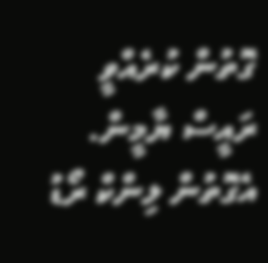ގޮތުން ކުރެއްވީ ރައީސް ޔާމީން. އެގޮތުން ލިންކް ރޯޑު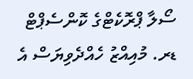ސޯލާ ޕްރޮކެޓްގެ ކޮންސެޕްޓް ޑރ. މުއިއްޒު ހެއްދެވިޔަސް އެ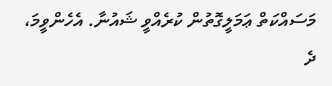މަސައްކަތް ޢަމަލީގޮތުން ކުރެއްވީ ޝައުނާ. އެހެންވީމަ، ދެ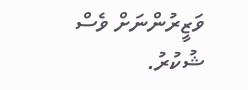ވަޒީރުންނަށް ވެސް ޝުކުރު.